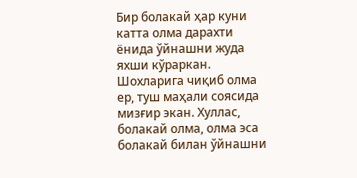Бир болакай ҳар куни катта олма дарахти ёнида ўйнашни жуда яхши кўраркан. Шохларига чиқиб олма ер, туш маҳали соясида мизғир экан. Хуллас, болакай олма, олма эса болакай билан ўйнашни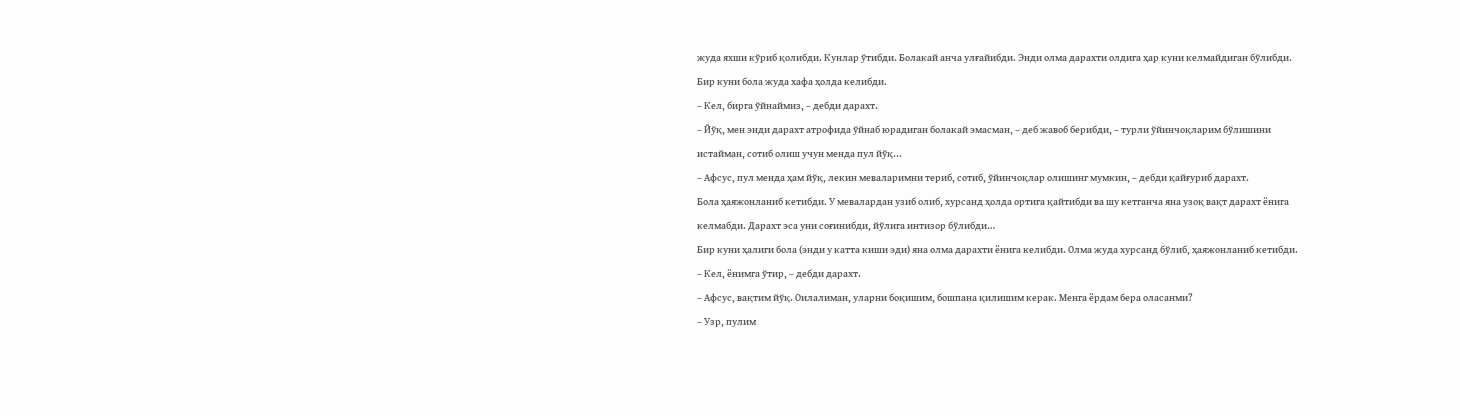жуда яхши кўриб қолибди. Кунлар ўтибди. Болакай анча улғайибди. Энди олма дарахти олдига ҳар куни келмайдиган бўлибди.
Бир куни бола жуда хафа ҳолда келибди.
– Кел, бирга ўйнаймиз, – дебди дарахт.
– Йўқ, мен энди дарахт атрофида ўйнаб юрадиган болакай эмасман, – деб жавоб берибди, – турли ўйинчоқларим бўлишини истайман, сотиб олиш учун менда пул йўқ...
– Афсус, пул менда ҳам йўқ, лекин меваларимни териб, сотиб, ўйинчоқлар олишинг мумкин, – дебди қайғуриб дарахт.
Бола ҳаяжонланиб кетибди. У мевалардан узиб олиб, хурсанд ҳолда ортига қайтибди ва шу кетганча яна узоқ вақт дарахт ёнига келмабди. Дарахт эса уни соғинибди, йўлига интизор бўлибди…
Бир куни ҳалиги бола (энди у катта киши эди) яна олма дарахти ёнига келибди. Олма жуда хурсанд бўлиб, ҳаяжонланиб кетибди.
– Кел, ёнимга ўтир, – дебди дарахт.
– Афсус, вақтим йўқ. Оилалиман, уларни боқишим, бошпана қилишим керак. Менга ёрдам бера оласанми?
– Узр, пулим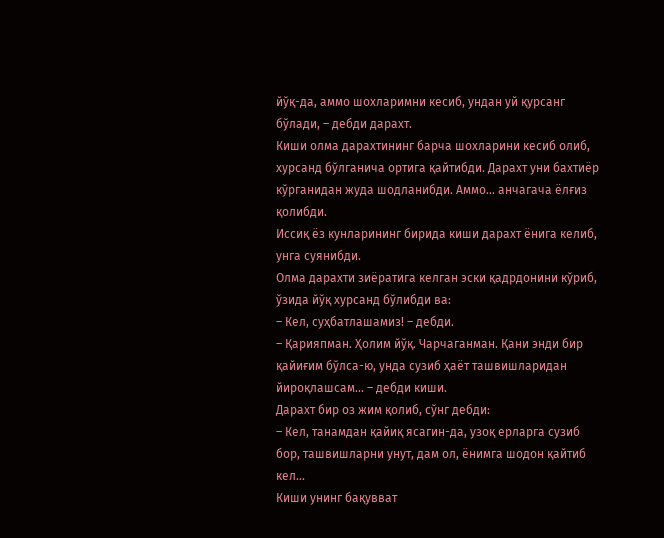йўқ-да, аммо шохларимни кесиб, ундан уй қурсанг бўлади, – дебди дарахт.
Киши олма дарахтининг барча шохларини кесиб олиб, хурсанд бўлганича ортига қайтибди. Дарахт уни бахтиёр кўрганидан жуда шодланибди. Аммо... анчагача ёлғиз қолибди.
Иссиқ ёз кунларининг бирида киши дарахт ёнига келиб, унга суянибди.
Олма дарахти зиёратига келган эски қадрдонини кўриб, ўзида йўқ хурсанд бўлибди ва:
– Кел, суҳбатлашамиз! – дебди.
– Қарияпман. Ҳолим йўқ. Чарчаганман. Қани энди бир қайиғим бўлса-ю, унда сузиб ҳаёт ташвишларидан йироқлашсам... – дебди киши.
Дарахт бир оз жим қолиб, сўнг дебди:
– Кел, танамдан қайиқ ясагин-да, узоқ ерларга сузиб бор, ташвишларни унут, дам ол, ёнимга шодон қайтиб кел...
Киши унинг бақувват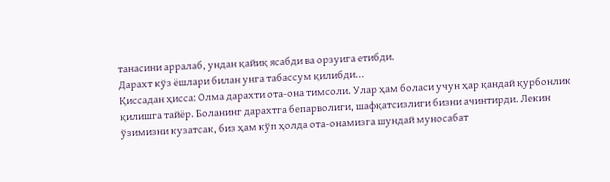танасини арралаб, ундан қайиқ ясабди ва орзуига етибди.
Дарахт кўз ёшлари билан унга табассум қилибди...
Қиссадан ҳисса: Олма дарахти ота-она тимсоли. Улар ҳам боласи учун ҳар қандай қурбонлик қилишга тайёр. Боланинг дарахтга бепарволиги, шафқатсизлиги бизни ачинтирди. Лекин ўзимизни кузатсак, биз ҳам кўп ҳолда ота-онамизга шундай муносабат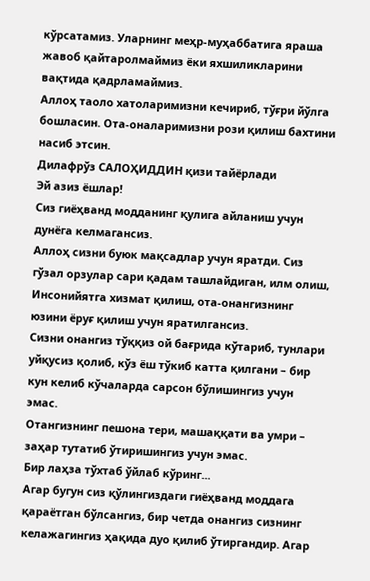кўрсатамиз. Уларнинг меҳр-муҳаббатига яраша жавоб қайтаролмаймиз ёки яхшиликларини вақтида қадрламаймиз.
Аллоҳ таоло хатоларимизни кечириб, тўғри йўлга бошласин. Ота-оналаримизни рози қилиш бахтини насиб этсин.
Дилафрўз САЛОҲИДДИН қизи тайёрлади
Эй азиз ёшлар!
Сиз гиёҳванд модданинг қулига айланиш учун дунёга келмагансиз.
Аллоҳ сизни буюк мақсадлар учун яратди. Сиз гўзал орзулар сари қадам ташлайдиган, илм олиш, Инсонийятга хизмат қилиш, ота-онангизнинг юзини ёруғ қилиш учун яратилгансиз.
Сизни онангиз тўққиз ой бағрида кўтариб, тунлари уйқусиз қолиб, кўз ёш тўкиб катта қилгани – бир кун келиб кўчаларда сарсон бўлишингиз учун эмас.
Отангизнинг пешона тери, машаққати ва умри – заҳар тутатиб ўтиришингиз учун эмас.
Бир лаҳза тўхтаб ўйлаб кўринг...
Агар бугун сиз қўлингиздаги гиёҳванд моддага қараётган бўлсангиз, бир четда онангиз сизнинг келажагингиз ҳақида дуо қилиб ўтиргандир. Агар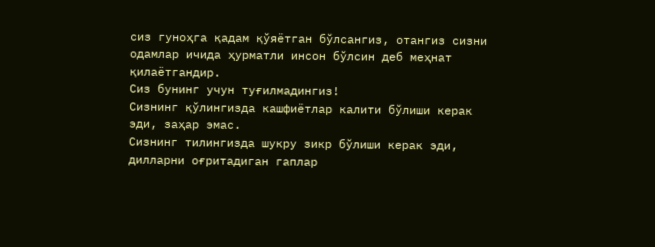сиз гуноҳга қадам қўяётган бўлсангиз, отангиз сизни одамлар ичида ҳурматли инсон бўлсин деб меҳнат қилаётгандир.
Сиз бунинг учун туғилмадингиз!
Сизнинг қўлингизда кашфиётлар калити бўлиши керак эди, заҳар эмас.
Сизнинг тилингизда шукру зикр бўлиши керак эди, дилларни оғритадиган гаплар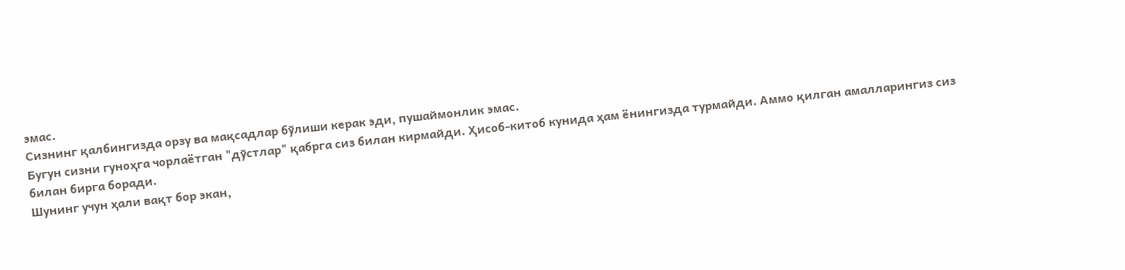эмас.
Сизнинг қалбингизда орзу ва мақсадлар бўлиши керак эди, пушаймонлик эмас.
Бугун сизни гуноҳга чорлаётган "дўстлар" қабрга сиз билан кирмайди. Ҳисоб-китоб кунида ҳам ёнингизда турмайди. Аммо қилган амалларингиз сиз билан бирга боради.
Шунинг учун ҳали вақт бор экан,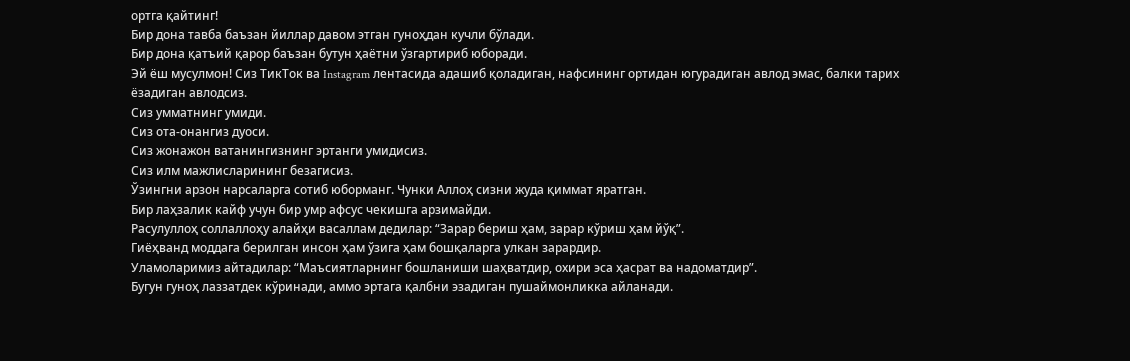ортга қайтинг!
Бир дона тавба баъзан йиллар давом этган гуноҳдан кучли бўлади.
Бир дона қатъий қарор баъзан бутун ҳаётни ўзгартириб юборади.
Эй ёш мусулмон! Сиз ТикТок ва Instagram лентасида адашиб қоладиган, нафсининг ортидан югурадиган авлод эмас, балки тарих ёзадиган авлодсиз.
Сиз умматнинг умиди.
Сиз ота-онангиз дуоси.
Сиз жонажон ватанингизнинг эртанги умидисиз.
Сиз илм мажлисларининг безагисиз.
Ўзингни арзон нарсаларга сотиб юборманг. Чунки Аллоҳ сизни жуда қиммат яратган.
Бир лаҳзалик кайф учун бир умр афсус чекишга арзимайди.
Расулуллоҳ соллаллоҳу алайҳи васаллам дедилар: “Зарар бериш ҳам, зарар кўриш ҳам йўқ”.
Гиёҳванд моддага берилган инсон ҳам ўзига ҳам бошқаларга улкан зарардир.
Уламоларимиз айтадилар: “Маъсиятларнинг бошланиши шаҳватдир, охири эса ҳасрат ва надоматдир”.
Бугун гуноҳ лаззатдек кўринади, аммо эртага қалбни эзадиган пушаймонликка айланади.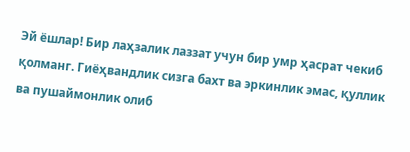Эй ёшлар! Бир лаҳзалик лаззат учун бир умр ҳасрат чекиб қолманг. Гиёҳвандлик сизга бахт ва эркинлик эмас, қуллик ва пушаймонлик олиб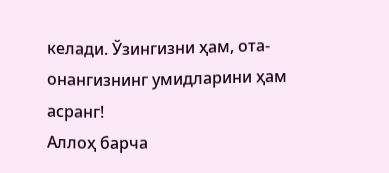келади. Ўзингизни ҳам, ота-онангизнинг умидларини ҳам асранг!
Аллоҳ барча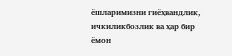ёшларимизни гиёҳвандлик, ичкиликбозлик ва ҳар бир ёмон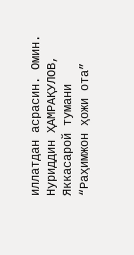иллатдан асрасин. Омин.
Нуриддин ҲАМРАҚУЛОВ,
Яккасарой тумани “Раҳимжон ҳожи ота”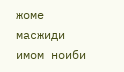жоме масжиди имом ноиби